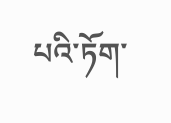པའི་ཏོག་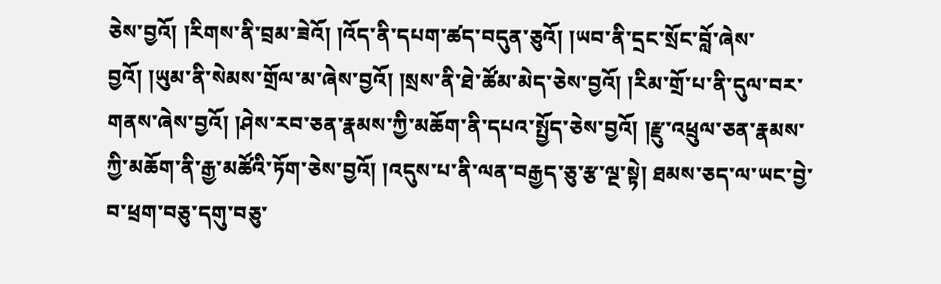ཅེས་བྱའོ། །རིགས་ནི་བྲམ་ཟེའོ། །འོད་ནི་དཔག་ཚད་བདུན་ཅུའོ། །ཡབ་ནི་དྲང་སྲོང་བློ་ཞེས་བྱའོ། །ཡུམ་ནི་སེམས་གྲོལ་མ་ཞེས་བྱའོ། །སྲས་ནི་ཐེ་ཚོམ་མེད་ཅེས་བྱའོ། །རིམ་གྲོ་པ་ནི་དུལ་བར་གནས་ཞེས་བྱའོ། །ཤེས་རབ་ཅན་རྣམས་ཀྱི་མཆོག་ནི་དཔའ་སྤྱོད་ཅེས་བྱའོ། །རྫུ་འཕྲུལ་ཅན་རྣམས་ཀྱི་མཆོག་ནི་རྒྱ་མཚོའི་ཏོག་ཅེས་བྱའོ། །འདུས་པ་ནི་ལན་བརྒྱད་ཅུ་རྩ་ལྔ་སྟེ། ཐམས་ཅད་ལ་ཡང་བྱེ་བ་ཕྲག་བཅུ་དགུ་བཅུ་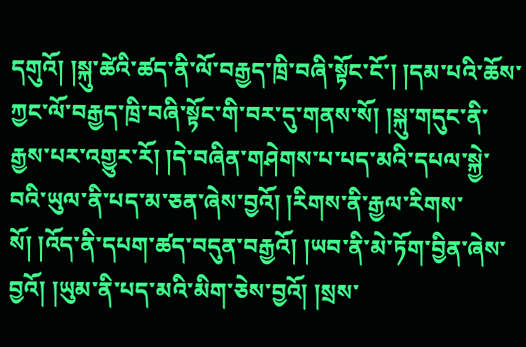དགུའོ། །སྐུ་ཚེའི་ཚད་ནི་ལོ་བརྒྱད་ཁྲི་བཞི་སྟོང་ངོ་། །དམ་པའི་ཆོས་ཀྱང་ལོ་བརྒྱད་ཁྲི་བཞི་སྟོང་གི་བར་དུ་གནས་སོ། །སྐུ་གདུང་ནི་རྒྱས་པར་འགྱུར་རོ། །དེ་བཞིན་གཤེགས་པ་པད་མའི་དཔལ་སྐྱེ་བའི་ཡུལ་ནི་པད་མ་ཅན་ཞེས་བྱའོ། །རིགས་ནི་རྒྱལ་རིགས་སོ། །འོད་ནི་དཔག་ཚད་བདུན་བརྒྱའོ། །ཡབ་ནི་མེ་ཏོག་བྱིན་ཞེས་བྱའོ། །ཡུམ་ནི་པད་མའི་མིག་ཅེས་བྱའོ། །སྲས་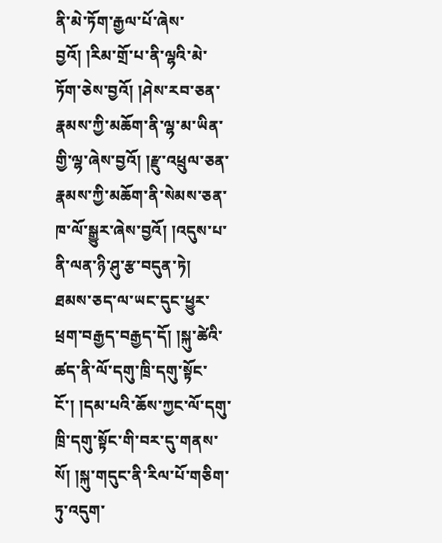ནི་མེ་ཏོག་རྒྱལ་པོ་ཞེས་བྱའོ། །རིམ་གྲོ་པ་ནི་ལྷའི་མེ་ཏོག་ཅེས་བྱའོ། །ཤེས་རབ་ཅན་རྣམས་ཀྱི་མཆོག་ནི་ལྷ་མ་ཡིན་གྱི་ལྷ་ཞེས་བྱའོ། །རྫུ་འཕྲུལ་ཅན་རྣམས་ཀྱི་མཆོག་ནི་སེམས་ཅན་ཁ་ལོ་སྒྱུར་ཞེས་བྱའོ། །འདུས་པ་ནི་ལན་ཉི་ཤུ་རྩ་བདུན་ཏེ། ཐམས་ཅད་ལ་ཡང་དུང་ཕྱུར་ཕྲག་བརྒྱད་བརྒྱད་དོ། །སྐུ་ཚེའི་ཚད་ནི་ལོ་དགུ་ཁྲི་དགུ་སྟོང་ངོ་། །དམ་པའི་ཆོས་ཀྱང་ལོ་དགུ་ཁྲི་དགུ་སྟོང་གི་བར་དུ་གནས་སོ། །སྐུ་གདུང་ནི་རིལ་པོ་གཅིག་ཏུ་འདུག་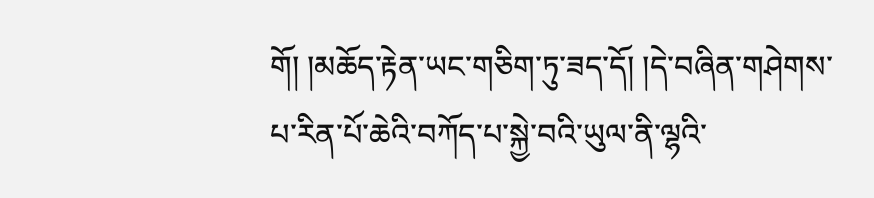གོ། །མཆོད་རྟེན་ཡང་གཅིག་ཏུ་ཟད་དོ། །དེ་བཞིན་གཤེགས་པ་རིན་པོ་ཆེའི་བཀོད་པ་སྐྱེ་བའི་ཡུལ་ནི་ལྷའི་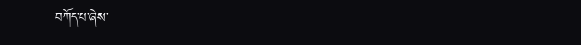བཀོད་པ་ཞེས་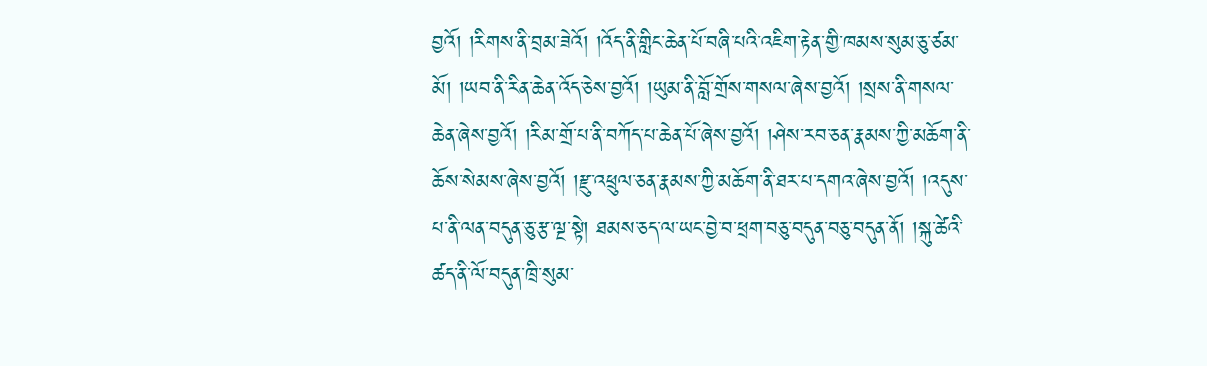བྱའོ། །རིགས་ནི་བྲམ་ཟེའོ། །འོད་ནི་གླིང་ཆེན་པོ་བཞི་པའི་འཇིག་རྟེན་གྱི་ཁམས་སུམ་ཅུ་ཙམ་མོ། །ཡབ་ནི་རིན་ཆེན་འོད་ཅེས་བྱའོ། །ཡུམ་ནི་བློ་གྲོས་གསལ་ཞེས་བྱའོ། །སྲས་ནི་གསལ་ཆེན་ཞེས་བྱའོ། །རིམ་གྲོ་པ་ནི་བཀོད་པ་ཆེན་པོ་ཞེས་བྱའོ། །ཤེས་རབ་ཅན་རྣམས་ཀྱི་མཆོག་ནི་ཆོས་སེམས་ཞེས་བྱའོ། །རྫུ་འཕྲུལ་ཅན་རྣམས་ཀྱི་མཆོག་ནི་ཐར་པ་དགའ་ཞེས་བྱའོ། །འདུས་པ་ནི་ལན་བདུན་ཅུ་རྩ་ལྔ་སྟེ། ཐམས་ཅད་ལ་ཡང་བྱེ་བ་ཕྲག་བཅུ་བདུན་བཅུ་བདུན་ནོ། །སྐུ་ཚེའི་ཚད་ནི་ལོ་བདུན་ཁྲི་སུམ་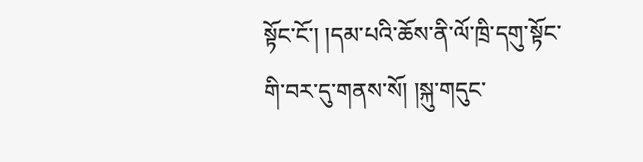སྟོང་ངོ་། །དམ་པའི་ཆོས་ནི་ལོ་ཁྲི་དགུ་སྟོང་གི་བར་དུ་གནས་སོ། །སྐུ་གདུང་